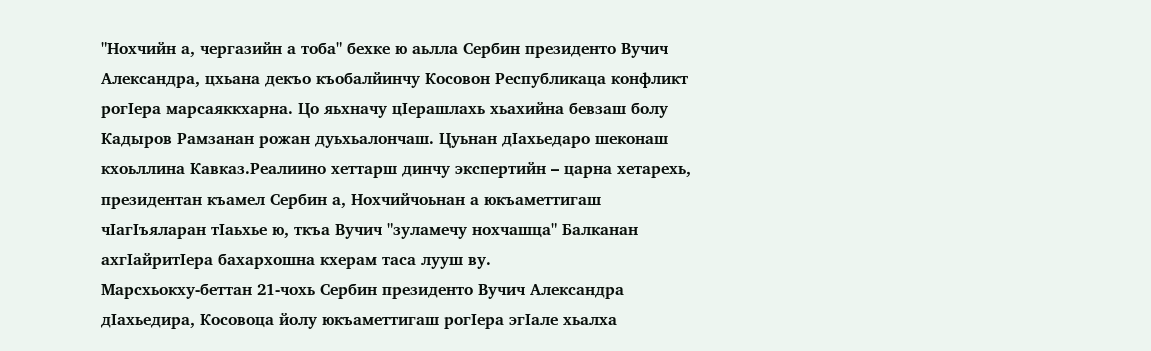"Нохчийн а, чергазийн а тоба" бехке ю аьлла Сербин президенто Вучич Александра, цхьана декъо къобалйинчу Косовон Республикаца конфликт рогIера марсаяккхарна. Цо яьхначу цIерашлахь хьахийна бевзаш болу Кадыров Рамзанан рожан дуьхьалончаш. Цуьнан дIахьедаро шеконаш кхоьллина Кавказ.Реалиино хеттарш динчу экспертийн – царна хетарехь, президентан къамел Сербин а, Нохчийчоьнан а юкъаметтигаш чIагIъяларан тIаьхье ю, ткъа Вучич "зуламечу нохчашца" Балканан ахгIайритIера бахархошна кхерам таса лууш ву.
Марсхьокху-беттан 21-чохь Сербин президенто Вучич Александра дIахьедира, Косовоца йолу юкъаметтигаш рогIера эгIале хьалха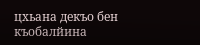цхьана декъо бен къобалйина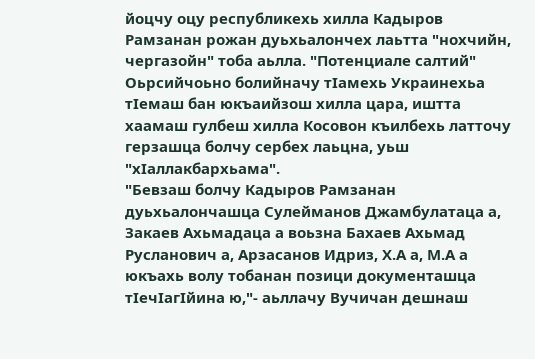йоцчу оцу республикехь хилла Кадыров Рамзанан рожан дуьхьалончех лаьтта "нохчийн, чергазойн" тоба аьлла. "Потенциале салтий" Оьрсийчоьно болийначу тIамехь Украинехьа тIемаш бан юкъаийзош хилла цара, иштта хаамаш гулбеш хилла Косовон къилбехь латточу герзашца болчу сербех лаьцна, уьш "хIаллакбархьама".
"Бевзаш болчу Кадыров Рамзанан дуьхьалончашца Сулейманов Джамбулатаца а, Закаев Ахьмадаца а воьзна Бахаев Ахьмад Русланович а, Арзасанов Идриз, Х.А а, М.А а юкъахь волу тобанан позици документашца тIечIагIйина ю,"- аьллачу Вучичан дешнаш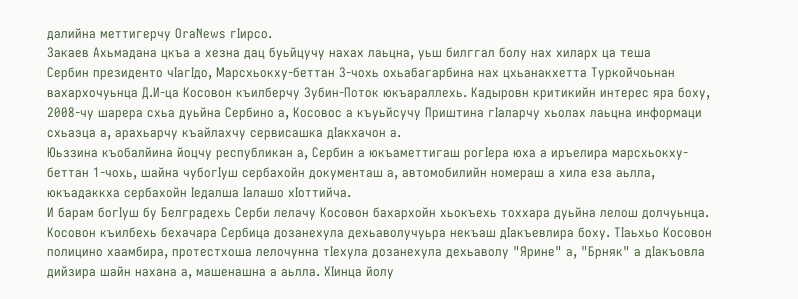далийна меттигерчу OraNews гIирсо.
Закаев Ахьмадана цкъа а хезна дац буьйцучу нахах лаьцна, уьш билггал болу нах хиларх ца теша
Сербин президенто чIагIдо, Марсхьокху-беттан 3-чохь охьабагарбина нах цхьанакхетта Туркойчоьнан вахархочуьнца Д.И-ца Косовон къилберчу Зубин-Поток юкъараллехь. Кадыровн критикийн интерес яра боху, 2008-чу шарера схьа дуьйна Сербино а, Косовос а къуьйсучу Приштина гIаларчу хьолах лаьцна информаци схьаэца а, арахьарчу къайлахчу сервисашка дIакхачон а.
Юьззина къобалйина йоцчу республикан а, Сербин а юкъаметтигаш рогIера юха а иръелира марсхьокху-беттан 1-чохь, шайна чубогIуш сербахойн документаш а, автомобилийн номераш а хила еза аьлла, юкъадаккха сербахойн Iедалша Iалашо хIоттийча.
И барам богIуш бу Белградехь Серби лелачу Косовон бахархойн хьокъехь тоххара дуьйна лелош долчуьнца. Косовон къилбехь бехачара Сербица дозанехула дехьаволучуьра некъаш дIакъевлира боху. ТIаьхьо Косовон полицино хаамбира, протестхоша лелочунна тIехула дозанехула дехьаволу "Ярине" а, "Брняк" а дIакъовла дийзира шайн нахана а, машенашна а аьлла. ХIинца йолу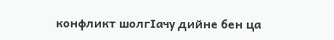конфликт шолгIачу дийне бен ца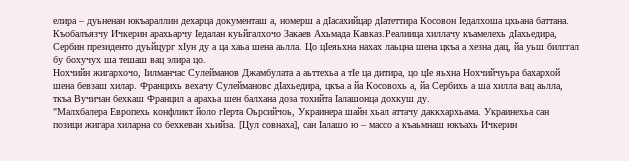елира – дуьненан юкъараллин дехарца документаш а, номерш а дIасахийцар дIатеттира Косовон Iедалхоша цхьана баттана.
Къобалъязчу Ичкерин арахьарчу Iедалан куьйгалхочо Закаев Ахьмада Кавказ.Реалиица хиллачу къамелехь дIахьедира, Сербин президенто дуьйцург хIун ду а ца хаьа шена аьлла. Цо цIеяьхна нахах лаьцна шена цкъа а хезна дац, йа уьш билггал бу бохучух ша тешаш вац элира цо.
Нохчийн жигархочо, Iилманчас Сулейманов Джамбулата а аьттехьа а тIе ца дитира, цо цIе яьхна Нохчийчуьра бахархой шена бевзаш хилар. Францихь вехачу Сулеймановс дIахьедира, цкъа а йа Косовохь а, йа Сербихь а ша хилла вац аьлла, ткъа Вучичан бехкаш Францил а арахьа шен балхана доза тохийта Iалашонца дохкуш ду.
"Малхбалера Европехь конфликт йоло гIерта Оьрсийчоь, Украинера шайн хьал аттачу даккхархьама. Украинехьа сан позици жигара хиларна со бехкеван хьийза. [Цул совнаха], сан Iалашо ю – массо а къаьмнаш юкъахь Ичкерин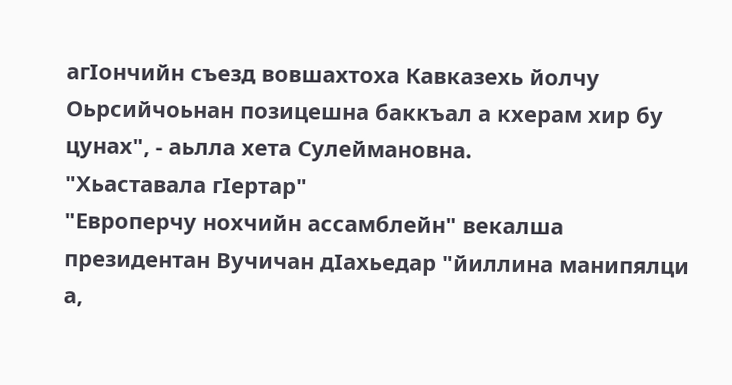агIончийн съезд вовшахтоха Кавказехь йолчу Оьрсийчоьнан позицешна баккъал а кхерам хир бу цунах", - аьлла хета Сулеймановна.
"Хьаставала гIертар"
"Европерчу нохчийн ассамблейн" векалша президентан Вучичан дIахьедар "йиллина манипялци а,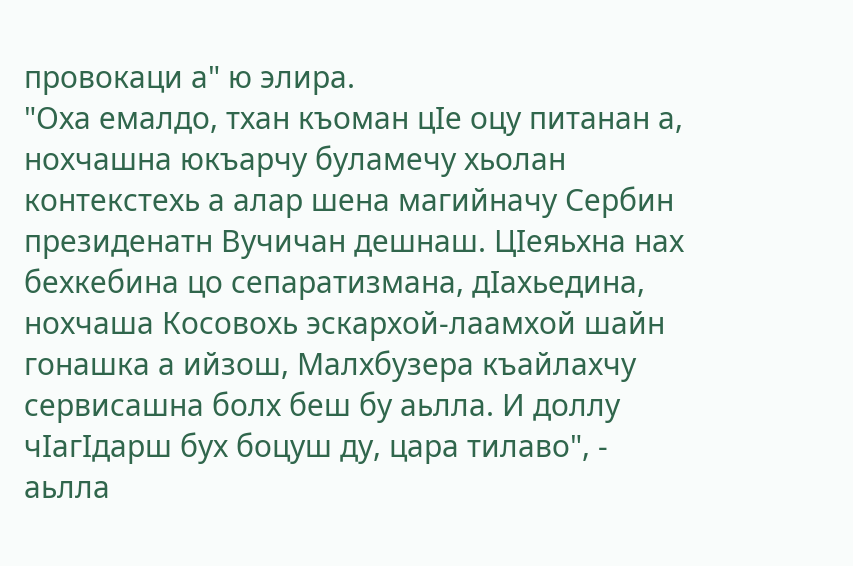провокаци а" ю элира.
"Оха емалдо, тхан къоман цIе оцу питанан а, нохчашна юкъарчу буламечу хьолан контекстехь а алар шена магийначу Сербин президенатн Вучичан дешнаш. ЦIеяьхна нах бехкебина цо сепаратизмана, дIахьедина, нохчаша Косовохь эскархой-лаамхой шайн гонашка а ийзош, Малхбузера къайлахчу сервисашна болх беш бу аьлла. И доллу чIагIдарш бух боцуш ду, цара тилаво", - аьлла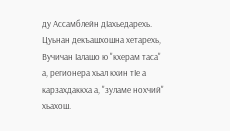ду Ассамблейн дIахьедарехь.
Цуьнан декъашхошна хетарехь, Вучичан Iалашо ю "кхерам таса" а, регионера хьал кхин тIе а карзахдаккха а, "зуламе нохчий" хьахош.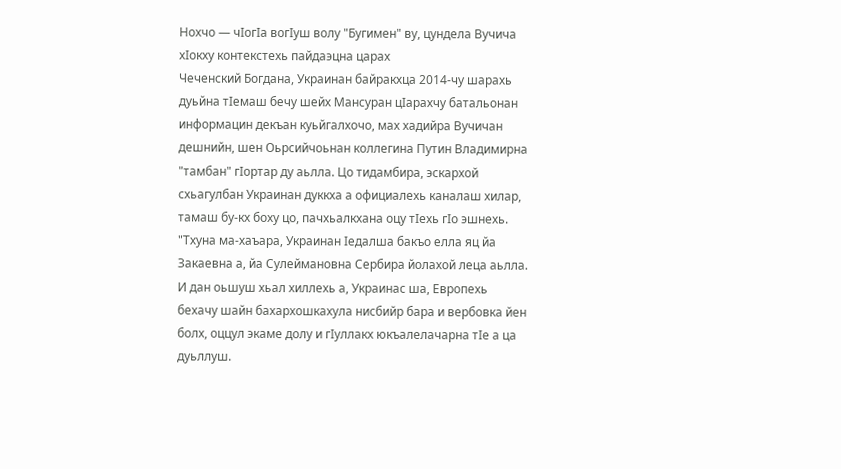Нохчо — чIогIа вогIуш волу "Бугимен" ву, цундела Вучича хIокху контекстехь пайдаэцна царах
Чеченский Богдана, Украинан байракхца 2014-чу шарахь дуьйна тIемаш бечу шейх Мансуран цIарахчу батальонан информацин декъан куьйгалхочо, мах хадийра Вучичан дешнийн, шен Оьрсийчоьнан коллегина Путин Владимирна "тамбан" гIортар ду аьлла. Цо тидамбира, эскархой схьагулбан Украинан дуккха а официалехь каналаш хилар, тамаш бу-кх боху цо, пачхьалкхана оцу тIехь гIо эшнехь.
"Тхуна ма-хаъара, Украинан Iедалша бакъо елла яц йа Закаевна а, йа Сулеймановна Сербира йолахой леца аьлла. И дан оьшуш хьал хиллехь а, Украинас ша, Европехь бехачу шайн бахархошкахула нисбийр бара и вербовка йен болх, оццул экаме долу и гIуллакх юкъалелачарна тIе а ца дуьллуш.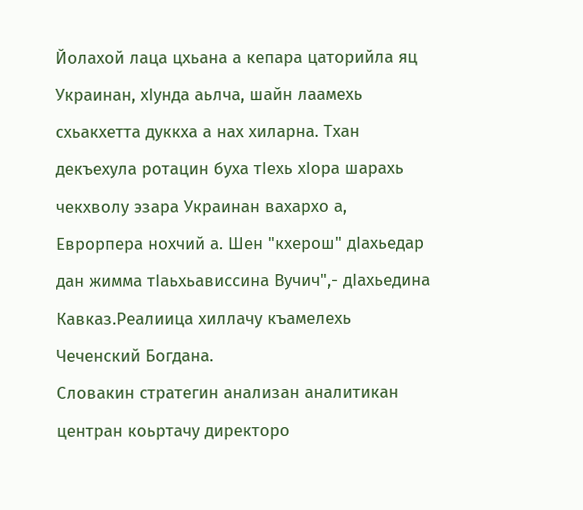Йолахой лаца цхьана а кепара цаторийла яц Украинан, хIунда аьлча, шайн лаамехь схьакхетта дуккха а нах хиларна. Тхан декъехула ротацин буха тIехь хIора шарахь чекхволу эзара Украинан вахархо а, Еврорпера нохчий а. Шен "кхерош" дIахьедар дан жимма тIаьхьависсина Вучич",- дIахьедина Кавказ.Реалиица хиллачу къамелехь Чеченский Богдана.
Словакин стратегин анализан аналитикан центран коьртачу директоро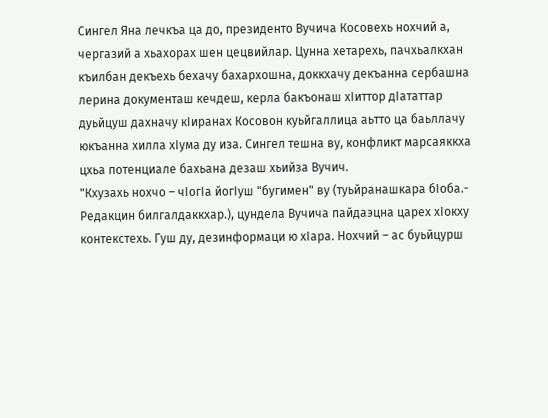Сингел Яна лечкъа ца до, президенто Вучича Косовехь нохчий а, чергазий а хьахорах шен цецвийлар. Цунна хетарехь, пачхьалкхан къилбан декъехь бехачу бахархошна, доккхачу декъанна сербашна лерина документаш кечдеш, керла бакъонаш хIиттор дIататтар дуьйцуш дахначу кIиранах Косовон куьйгаллица аьтто ца баьллачу юкъанна хилла хIума ду иза. Сингел тешна ву, конфликт марсаяккха цхьа потенциале бахьана дезаш хьийза Вучич.
"Кхузахь нохчо – чIогIа йогIуш "бугимен" ву (туьйранашкара бIоба.- Редакцин билгалдаккхар.), цундела Вучича пайдаэцна царех хIокху контекстехь. Гуш ду, дезинформаци ю хIара. Нохчий – ас буьйцурш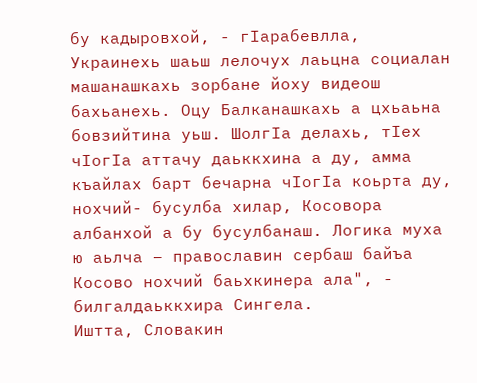бу кадыровхой, - гIарабевлла, Украинехь шаьш лелочух лаьцна социалан машанашкахь зорбане йоху видеош бахьанехь. Оцу Балканашкахь а цхьаьна бовзийтина уьш. ШолгIа делахь, тIех чIогIа аттачу даьккхина а ду, амма къайлах барт бечарна чIогIа коьрта ду, нохчий- бусулба хилар, Косовора албанхой а бу бусулбанаш. Логика муха ю аьлча – православин сербаш байъа Косово нохчий баьхкинера ала", - билгалдаьккхира Сингела.
Иштта, Словакин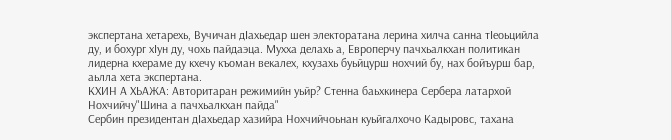экспертана хетарехь, Вучичан дIахьедар шен электоратана лерина хилча санна тIеоьцийла ду, и бохург хIун ду, чохь пайдаэца. Мухха делахь а, Европерчу пачхьалкхан политикан лидерна кхераме ду кхечу къоман векалех, кхузахь буьйцурш нохчий бу, нах бойъурш бар, аьлла хета экспертана.
КХИН А ХЬАЖА: Авторитаран режимийн уьйр? Стенна баьхкинера Сербера латархой Нохчийчу"Шина а пачхьалкхан пайда"
Сербин президентан дIахьедар хазийра Нохчийчоьнан куьйгалхочо Кадыровс, тахана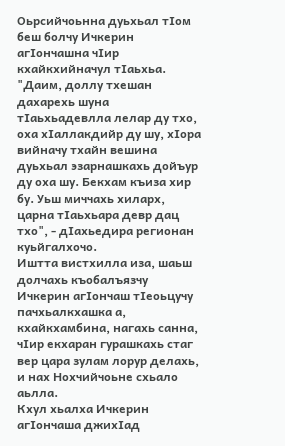Оьрсийчоьнна дуьхьал тIом беш болчу Ичкерин агIончашна чIир кхайкхийначул тIаьхьа.
"Даим, доллу тхешан дахарехь шуна тIаьхьадевлла лелар ду тхо, оха хIаллакдийр ду шу, хIора вийначу тхайн вешина дуьхьал эзарнашкахь дойъур ду оха шу. Бекхам къиза хир бу. Уьш миччахь хиларх, царна тIаьхьара девр дац тхо", - дIахьедира регионан куьйгалхочо.
Иштта вистхилла иза, шаьш долчахь къобалъязчу Ичкерин агIончаш тIеоьцучу пачхьалкхашка а, кхайкхамбина, нагахь санна, чIир екхаран гурашкахь стаг вер цара зулам лорур делахь, и нах Нохчийчоьне схьало аьлла.
Кхул хьалха Ичкерин агIончаша джихIад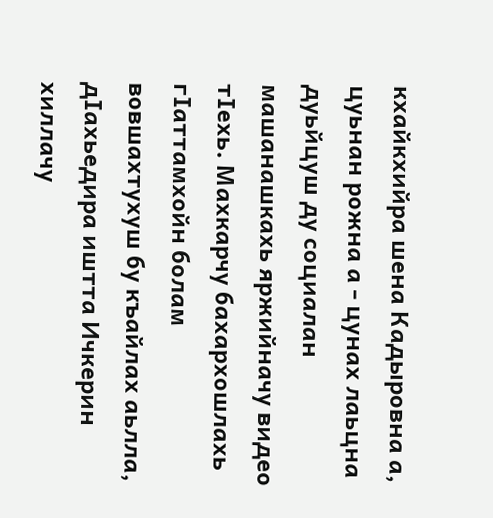кхайкхийра шена Кадыровна а, цуьнан рожна а - цунах лаьцна дуьйцуш ду социалан машанашкахь яржийначу видео тIехь. Махкарчу бахархошлахь гIаттамхойн болам вовшахтухуш бу къайлах аьлла, дIахьедира иштта Ичкерин хиллачу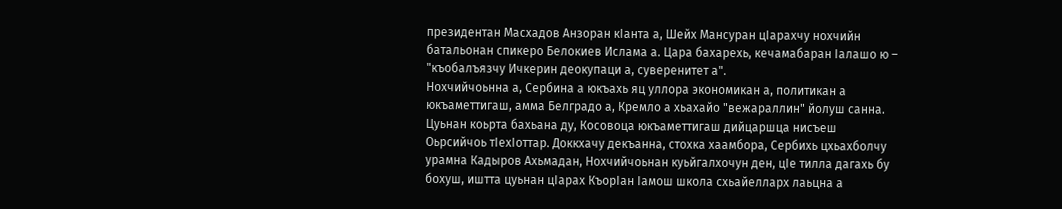президентан Масхадов Анзоран кIанта а, Шейх Мансуран цIарахчу нохчийн батальонан спикеро Белокиев Ислама а. Цара бахарехь, кечамабаран Iалашо ю – "къобалъязчу Ичкерин деокупаци а, суверенитет а".
Нохчийчоьнна а, Сербина а юкъахь яц уллора экономикан а, политикан а юкъаметтигаш, амма Белградо а, Кремло а хьахайо "вежараллин" йолуш санна. Цуьнан коьрта бахьана ду, Косовоца юкъаметтигаш дийцаршца нисъеш Оьрсийчоь тIехIоттар. Доккхачу декъанна, стохка хаамбора, Сербихь цхьахболчу урамна Кадыров Ахьмадан, Нохчийчоьнан куьйгалхочун ден, цIе тилла дагахь бу бохуш, иштта цуьнан цIарах КъорIан Iамош школа схьайелларх лаьцна а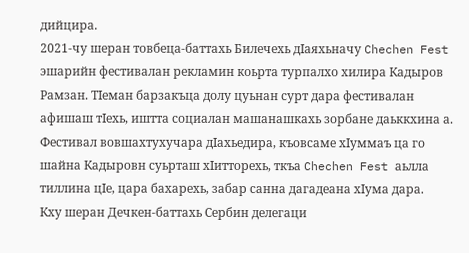дийцира.
2021-чу шеран товбеца-баттахь Билечехь дIаяхьначу Chechen Fest эшарийн фестивалан рекламин коьрта турпалхо хилира Кадыров Рамзан. ТIеман барзакъца долу цуьнан сурт дара фестивалан афишаш тIехь, иштта социалан машанашкахь зорбане даьккхина а. Фестивал вовшахтухучара дIахьедира, къовсаме хIуммаъ ца го шайна Кадыровн суьрташ хIитторехь, ткъа Chechen Fest аьлла тиллина цIе, цара бахарехь, забар санна дагадеана хIума дара.
Кху шеран Дечкен-баттахь Сербин делегаци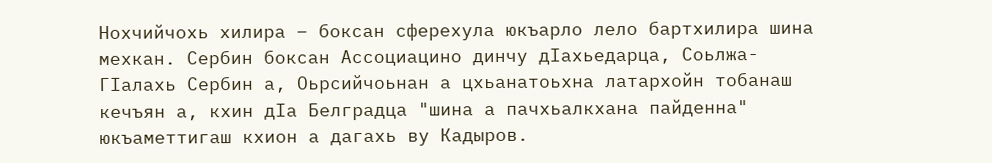Нохчийчохь хилира – боксан сферехула юкъарло лело бартхилира шина мехкан. Сербин боксан Ассоциацино динчу дIахьедарца, Соьлжа-ГIалахь Сербин а, Оьрсийчоьнан а цхьанатоьхна латархойн тобанаш кечъян а, кхин дIа Белградца "шина а пачхьалкхана пайденна" юкъаметтигаш кхион а дагахь ву Кадыров.